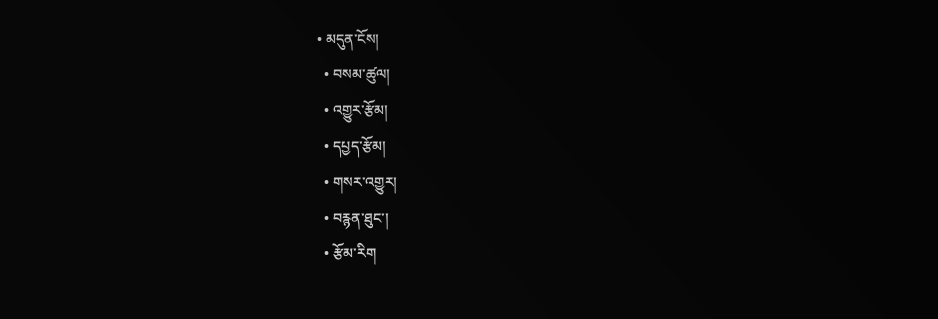• མདུན་ངོས།
  • བསམ་ཚུལ།
  • འགྱུར་རྩོམ།
  • དཔྱད་རྩོམ།
  • གསར་འགྱུར།
  • བརྙན་ཐུང་།
  • རྩོམ་རིག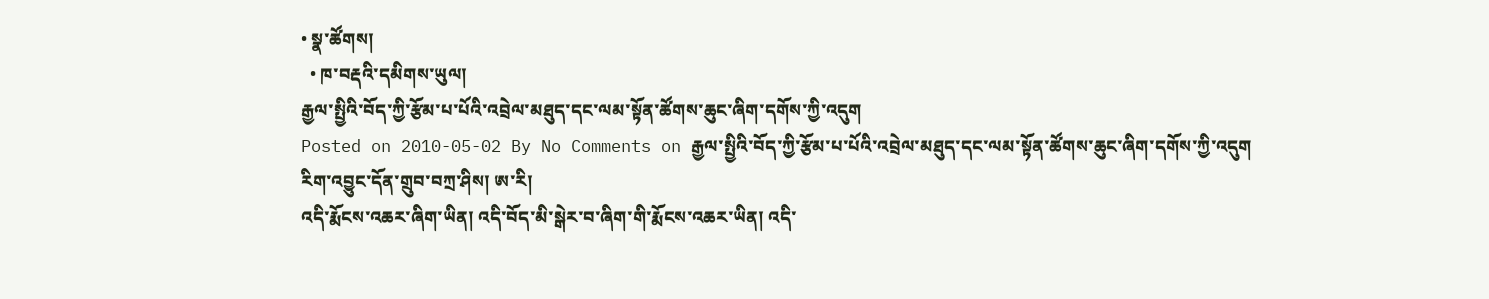• སྣ་ཚོགས།
  • ཁ་བརྡའི་དམིགས་ཡུལ།
རྒྱལ་སྤྱིའི་བོད་ཀྱི་རྩོམ་པ་པོའི་འབྲེལ་མཐུད་དང་ལམ་སྟོན་ཚོགས་ཆུང་ཞིག་དགོས་ཀྱི་འདུག
Posted on 2010-05-02 By No Comments on རྒྱལ་སྤྱིའི་བོད་ཀྱི་རྩོམ་པ་པོའི་འབྲེལ་མཐུད་དང་ལམ་སྟོན་ཚོགས་ཆུང་ཞིག་དགོས་ཀྱི་འདུག
རིག་འབྱུང་དོན་གྲུབ་བཀྲ་ཤིས། ཨ་རི།
འདི་རྨོངས་འཆར་ཞིག་ཡིན། འདི་བོད་མི་སྒེར་བ་ཞིག་གི་རྨོངས་འཆར་ཡིན། འདི་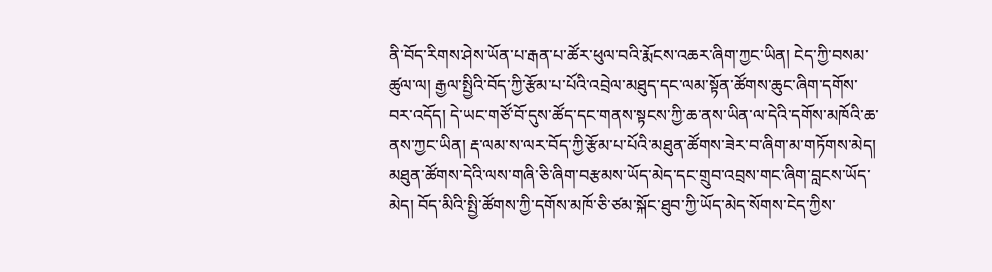ནི་བོད་རིགས་ཤེས་ཡོན་པ་རྒན་པ་ཚོར་ཕུལ་བའི་རྨོངས་འཆར་ཞིག་ཀྱང་ཡིན། ངེད་ཀྱི་བསམ་ཚུལ་ལ། རྒྱལ་སྤྱིའི་བོད་ཀྱི་རྩོམ་པ་པོའི་འབྲེལ་མཐུད་དང་ལམ་སྟོན་ཚོགས་ཆུང་ཞིག་དགོས་བར་འདོད། དེ་ཡང་གཙོ་བོ་དུས་ཚོད་དང་གནས་སྟངས་ཀྱི་ཆ་ནས་ཡིན་ལ་དེའི་དགོས་མཁོའི་ཆ་ནས་ཀྱང་ཡིན། རྡ་ལམ་ས་ལར་བོད་ཀྱི་རྩོམ་པ་པོའི་མཐུན་ཚོགས་ཟེར་བ་ཞིག་མ་གཏོགས་མེད། མཐུན་ཚོགས་དེའི་ལས་གཞི་ཅི་ཞིག་བརྩམས་ཡོད་མེད་དང་གྲུབ་འབྲས་གང་ཞིག་བླངས་ཡོད་མེད། བོད་མིའི་སྤྱི་ཚོགས་ཀྱི་དགོས་མཁོ་ཅི་ཙམ་སྐོང་ཐུབ་ཀྱི་ཡོད་མེད་སོགས་ངེད་ཀྱིས་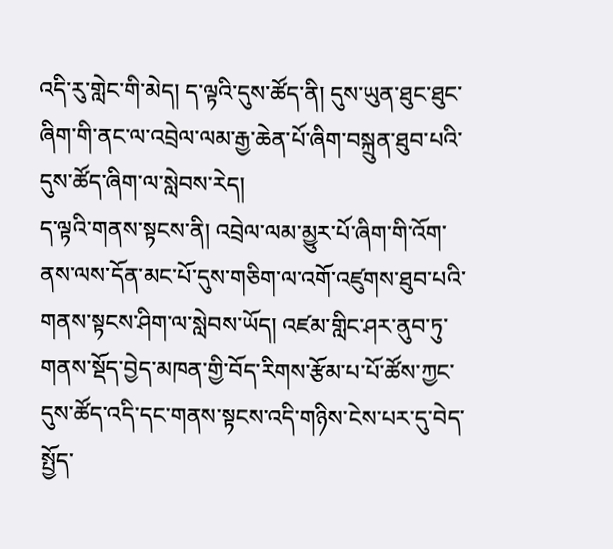འདི་རུ་གླེང་གི་མེད། ད་ལྟའི་དུས་ཚོད་ནི། དུས་ཡུན་ཐུང་ཐུང་ཞིག་གི་ནང་ལ་འབྲེལ་ལམ་རྒྱ་ཆེན་པོ་ཞིག་བསྐྲུན་ཐུབ་པའི་དུས་ཚོད་ཞིག་ལ་སླེབས་རེད།
ད་ལྟའི་གནས་སྟངས་ནི། འབྲེལ་ལམ་མྱུར་པོ་ཞིག་གི་འོག་ནས་ལས་དོན་མང་པོ་དུས་གཅིག་ལ་འགོ་འཛུགས་ཐུབ་པའི་གནས་སྟངས་ཤིག་ལ་སླེབས་ཡོད། འཛམ་གླིང་ཤར་ནུབ་ཏུ་གནས་སྡོད་བྱེད་མཁན་གྱི་བོད་རིགས་རྩོམ་པ་པོ་ཚོས་ཀྱང་དུས་ཚོད་འདི་དང་གནས་སྟངས་འདི་གཉིས་ངེས་པར་དུ་བེད་སྤྱོད་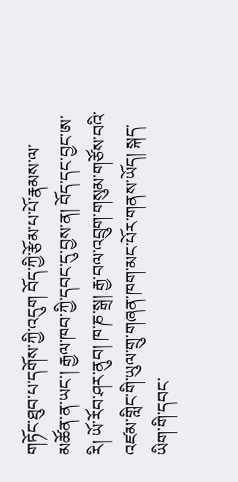གཏོང་ཐུབ་པ་དགོས་ཀྱི་འདུག བོད་ཀྱི་རྩོམ་པ་པོ་རྣམས་ལ་མཚོན་ན་ཡང་། རྒྱལ་ཁབ་ཀྱི་དབང་དུ་བྱས་ན། བོད་དང་བྱང་ཨ་རི། ཡོ་རོབ་ཤར་ནུབ། ཁ་ཎ་སྒྲ། རྒྱ་བལ་འབྲུག་གསུམ་གཙོས་བའི་འཛམ་གླིང་གི་ཡུལ་གྲུ་གཞན་ཁག་མང་པོར་གནས་ཡོད། སྐད་ཡིག་གི་དབང་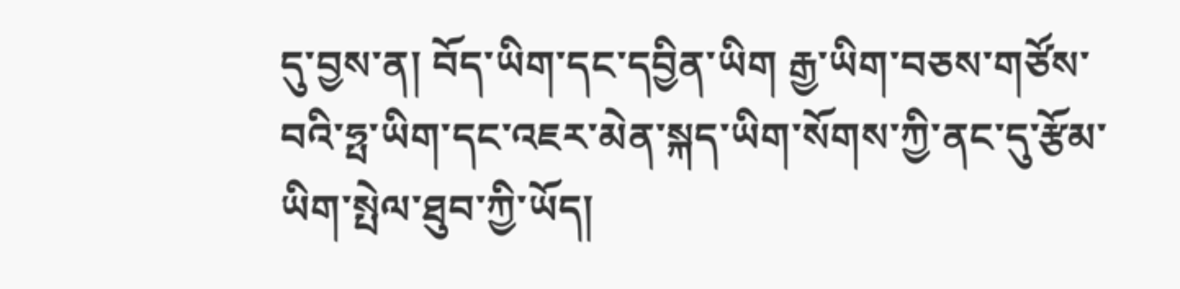དུ་བྱས་ན། བོད་ཡིག་དང་དབྱིན་ཡིག རྒྱ་ཡིག་བཅས་གཙོས་བའི་ཧྤ་ཡིག་དང་འཇར་མེན་སྐད་ཡིག་སོགས་ཀྱི་ནང་དུ་རྩོམ་ཡིག་སྤེལ་ཐུབ་ཀྱི་ཡོད།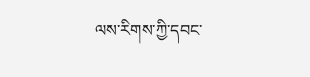ལས་རིགས་ཀྱི་དབང་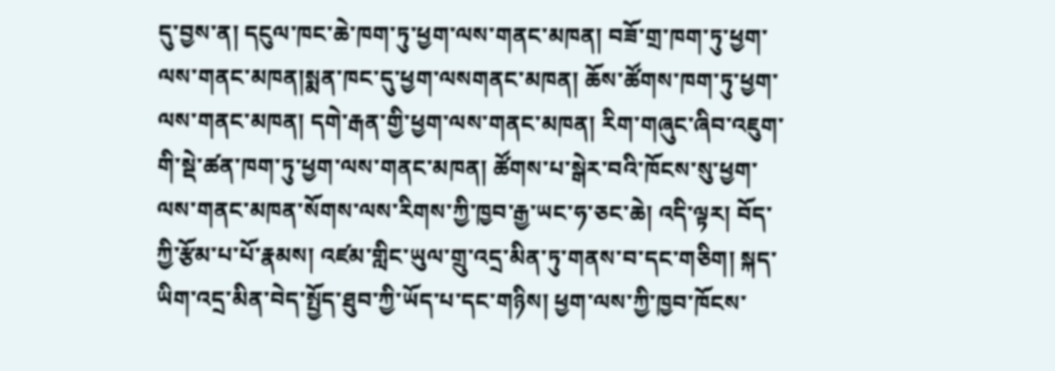དུ་བྱས་ན། དངུལ་ཁང་ཆེ་ཁག་ཏུ་ཕྱག་ལས་གནང་མཁན། བཟོ་གྲ་ཁག་ཏུ་ཕྱག་ལས་གནང་མཁན།སྨན་ཁང་དུ་ཕྱག་ལསགནང་མཁན། ཆོས་ཚོགས་ཁག་ཏུ་ཕྱག་ལས་གནང་མཁན། དགེ་རྒན་གྱི་ཕྱག་ལས་གནང་མཁན། རིག་གཞུང་ཞིབ་འཇུག་གི་སྡེ་ཚན་ཁག་ཏུ་ཕྱག་ལས་གནང་མཁན། ཚོགས་པ་སྒེར་བའི་ཁོངས་སུ་ཕྱག་ལས་གནང་མཁན་སོགས་ལས་རིགས་ཀྱི་ཁྱབ་རྒྱ་ཡང་ཧ་ཅང་ཆེ། འདི་ལྟར། བོད་ཀྱི་རྩོམ་པ་པོ་རྣམས། འཛམ་གླིང་ཡུལ་གྲུ་འདྲ་མིན་ཏུ་གནས་བ་དང་གཅིག། སྐད་ཡིག་འདྲ་མིན་བེད་སྤྱོད་ཐུབ་ཀྱི་ཡོད་པ་དང་གཉིས། ཕྱག་ལས་ཀྱི་ཁྱབ་ཁོངས་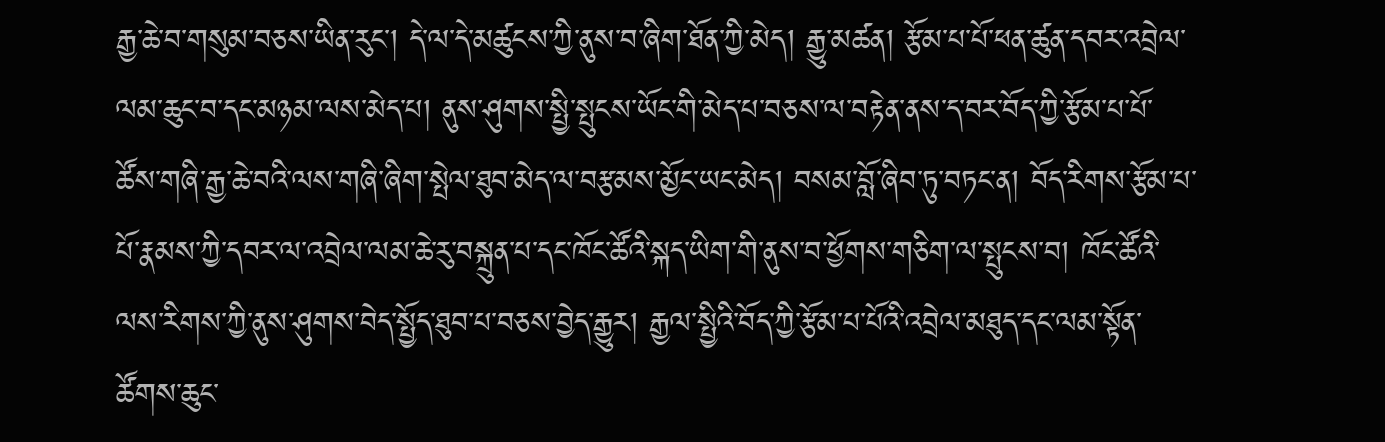རྒྱ་ཆེ་བ་གསུམ་བཅས་ཡིན་རུང་། དེ་ལ་དེ་མཚུངས་ཀྱི་ནུས་བ་ཞིག་ཐོན་ཀྱི་མེད། རྒྱུ་མཚན། རྩོམ་པ་པོ་ཕན་ཚུན་དབར་འབྲེལ་ལམ་ཆུང་བ་དང་མཉམ་ལས་མེད་པ། ནུས་ཤུགས་སྤྱི་སྤུངས་ཡོང་གི་མེད་པ་བཅས་ལ་བརྟེན་ནས་ད་བར་བོད་ཀྱི་རྩོམ་པ་པོ་ཚོས་གཞི་རྒྱ་ཆེ་བའི་ལས་གཞི་ཞིག་སྤེལ་ཐུབ་མེད་ལ་བརྩམས་མྱོང་ཡང་མེད། བསམ་བློ་ཞིབ་ཏུ་བཏང་ན། བོད་རིགས་རྩོམ་པ་པོ་རྣམས་ཀྱི་དབར་ལ་འབྲེལ་ལམ་ཆེ་རུ་བསྐྲུན་པ་དང་ཁོང་ཚོའི་སྐད་ཡིག་གི་ནུས་བ་ཕྱོགས་གཅིག་ལ་སྤུངས་བ། ཁོང་ཚོའི་ལས་རིགས་ཀྱི་ནུས་ཤུགས་བེད་སྤྱོད་ཐུབ་པ་བཅས་བྱེད་རྒྱུར། རྒྱལ་སྤྱིའི་བོད་ཀྱི་རྩོམ་པ་པོའི་འབྲེལ་མཐུད་དང་ལམ་སྟོན་ཚོགས་ཆུང་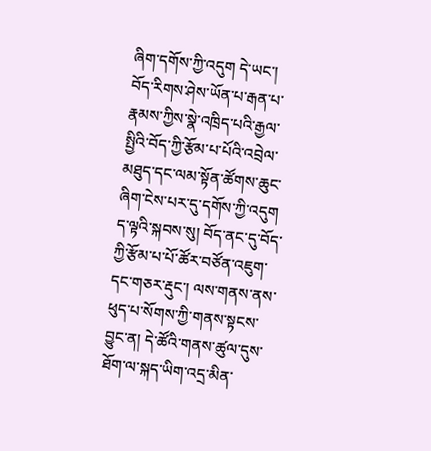ཞིག་དགོས་ཀྱི་འདུག དེ་ཡང་། བོད་རིགས་ཤེས་ཡོན་པ་རྒན་པ་རྣམས་ཀྱིས་སྣེ་འཁྲིད་པའི་རྒྱལ་སྤྱིའི་བོད་ཀྱི་རྩོམ་པ་པོའི་འབྲེལ་མཐུད་དང་ལམ་སྟོན་ཚོགས་ཆུང་ཞིག་ངེས་པར་དུ་དགོས་ཀྱི་འདུག
ད་ལྟའི་སྐབས་སུ། བོད་ནང་དུ་བོད་ཀྱི་རྩོམ་པ་པོ་ཚོར་བཙོན་འཇུག་དང་གཅར་རྡུང་། ལས་གནས་ནས་ཕུད་པ་སོགས་ཀྱི་གནས་སྟངས་བྱུང་ན། དེ་ཚོའི་གནས་ཚུལ་དུས་ཐོག་ལ་སྐད་ཡིག་འདྲ་མིན་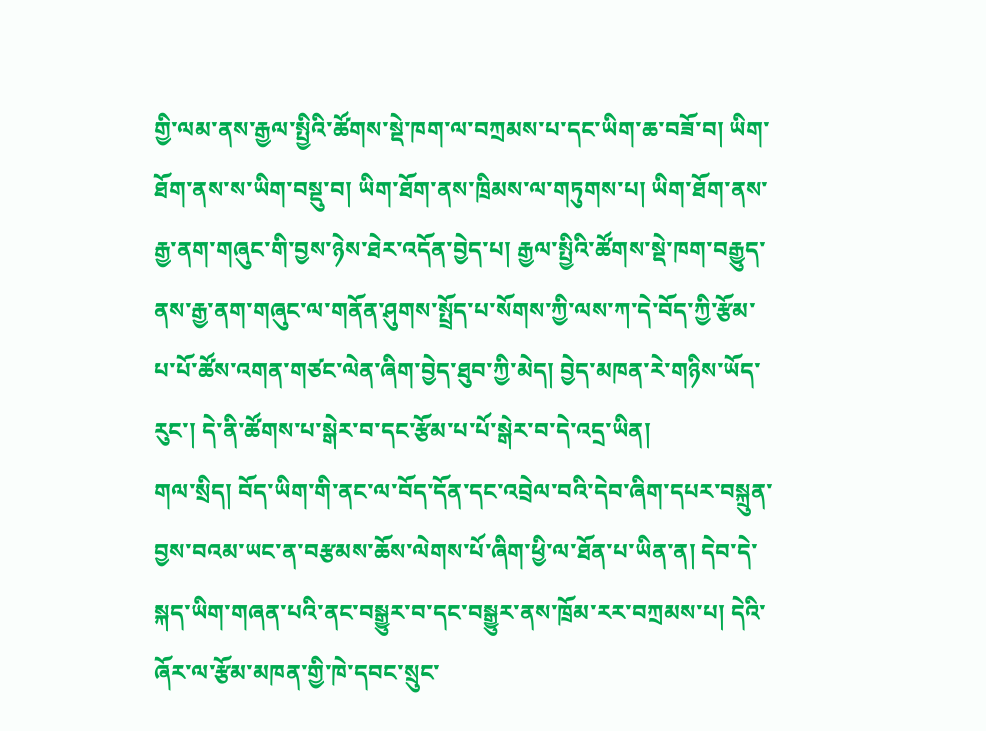གྱི་ལམ་ནས་རྒྱལ་སྤྱིའི་ཚོགས་སྡེ་ཁག་ལ་བཀྲམས་པ་དང་ཡིག་ཆ་བཟོ་བ། ཡིག་ཐོག་ནས་ས་ཡིག་བསྡུ་བ། ཡིག་ཐོག་ནས་ཁྲིམས་ལ་གཏུགས་པ། ཡིག་ཐོག་ནས་རྒྱ་ནག་གཞུང་གི་བྱས་ཉེས་ཐེར་འདོན་བྱེད་པ། རྒྱལ་སྤྱིའི་ཚོགས་སྡེ་ཁག་བརྒྱུད་ནས་རྒྱ་ནག་གཞུང་ལ་གནོན་ཤུགས་སྤྲོད་པ་སོགས་ཀྱི་ལས་ཀ་དེ་བོད་ཀྱི་རྩོམ་པ་པོ་ཚོས་འགན་གཙང་ལེན་ཞིག་བྱེད་ཐུབ་ཀྱི་མེད། བྱེད་མཁན་རེ་གཉིས་ཡོད་རུང་། དེ་ནི་ཚོགས་པ་སྒེར་བ་དང་རྩོམ་པ་པོ་སྒེར་བ་དེ་འདྲ་ཡིན།
གལ་སྲིད། བོད་ཡིག་གི་ནང་ལ་བོད་དོན་དང་འབྲེལ་བའི་དེབ་ཞིག་དཔར་བསྐྲུན་བྱས་བའམ་ཡང་ན་བརྩམས་ཆོས་ལེགས་པོ་ཞིག་ཕྱི་ལ་ཐོན་པ་ཡིན་ན། དེབ་དེ་སྐད་ཡིག་གཞན་པའི་ནང་བསྒྱུར་བ་དང་བསྒྱུར་ནས་ཁྲོམ་རར་བཀྲམས་པ། དེའི་ཞོར་ལ་རྩོམ་མཁན་གྱི་ཁེ་དབང་སྲུང་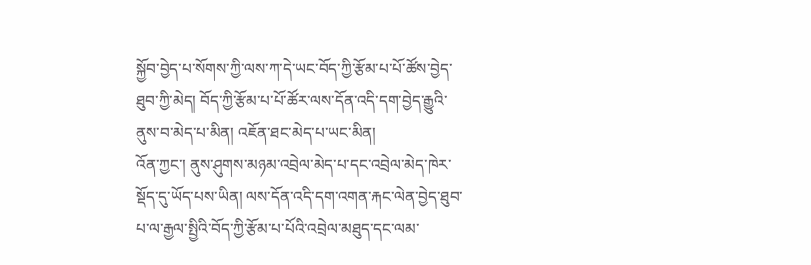སྐྱོབ་བྱེད་པ་སོགས་ཀྱི་ལས་ཀ་དེ་ཡང་བོད་ཀྱི་རྩོམ་པ་པོ་ཚོས་བྱེད་ཐུབ་ཀྱི་མེད། བོད་ཀྱི་རྩོམ་པ་པོ་ཚོར་ལས་དོན་འདི་དག་བྱེད་རྒྱུའི་ནུས་བ་མེད་པ་མིན། འཇོན་ཐང་མེད་པ་ཡང་མིན།
འོན་ཀྱང་། ནུས་ཤུགས་མཉམ་འབྲེལ་མེད་པ་དང་འབྲེལ་མེད་ཁེར་སྡོད་དུ་ཡོད་པས་ཡིན། ལས་དོན་འདི་དག་འགན་རྐང་ལེན་བྱེད་ཐུབ་པ་ལ་རྒྱལ་སྤྱིའི་བོད་ཀྱི་རྩོམ་པ་པོའི་འབྲེལ་མཐུད་དང་ལམ་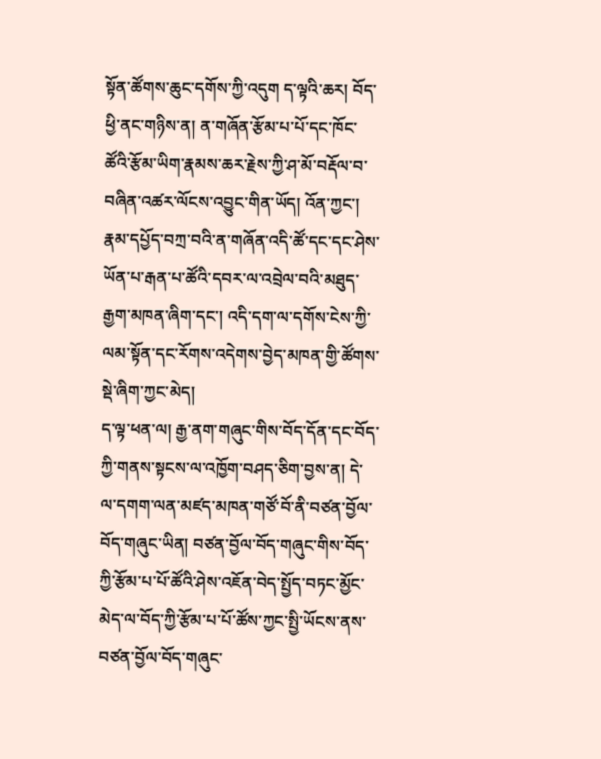སྟོན་ཚོགས་ཆུང་དགོས་ཀྱི་འདུག ད་ལྟའི་ཆར། བོད་ཕྱི་ནང་གཉིས་ན། ན་གཞོན་རྩོམ་པ་པོ་དང་ཁོང་ཚོའི་རྩོམ་ཡིག་རྣམས་ཆར་རྗེས་ཀྱི་ཤ་མོ་བརྡོལ་བ་བཞིན་འཚར་ལོངས་འབྱུང་གིན་ཡོད། འོན་ཀྱང་། རྣམ་དཔྱོད་བཀྲ་བའི་ན་གཞོན་འདི་ཚོ་དང་དང་ཤེས་ཡོན་པ་རྒན་པ་ཚོའི་དབར་ལ་འབྲེལ་བའི་མཐུད་རྒྱག་མཁན་ཞིག་དང་། འདི་དག་ལ་དགོས་ངེས་ཀྱི་ལམ་སྟོན་དང་རོགས་འདེགས་བྱེད་མཁན་གྱི་ཚོགས་སྡེ་ཞིག་ཀྱང་མེད།
ད་ལྟ་ཕན་ལ། རྒྱ་ནག་གཞུང་གིས་བོད་དོན་དང་བོད་ཀྱི་གནས་སྟངས་ལ་འཁྱོག་བཤད་ཅིག་བྱས་ན། དེ་ལ་དགག་ལན་མཛད་མཁན་གཙོ་བོ་ནི་བཙན་བྱོལ་བོད་གཞུང་ཡིན། བཙན་བྱོལ་བོད་གཞུང་གིས་བོད་ཀྱི་རྩོམ་པ་པོ་ཚོའི་ཤེས་འཇོན་བེད་སྤྱོད་བཏང་མྱོང་མེད་ལ་བོད་ཀྱི་རྩོམ་པ་པོ་ཚོས་ཀྱང་སྤྱི་ཡོངས་ནས་བཙན་བྱོལ་བོད་གཞུང་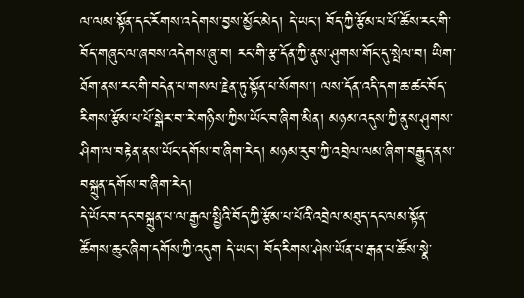ལ་ལམ་སྟོན་དང་རོགས་འདེགས་བྱས་མྱོང་མེད། དེ་ཡང་། བོད་ཀྱི་རྩོམ་པ་པོ་ཚོས་རང་གི་བོད་གཞུང་ལ་ཞབས་འདེགས་ཞུ་བ། རང་གི་རྩ་དོན་ཀྱི་ནུས་ཤུགས་གོང་དུ་སྤེལ་བ། ཡིག་ཐོག་ནས་རང་གི་བདེན་པ་གསལ་རྗེན་ཏུ་སྟོན་པ་སོགས་། ལས་དོན་འདི་དག་ཆ་ཚང་བོད་རིགས་རྩོམ་པ་པོ་སྒེར་བ་་རེ་གཉིས་ཀྱིས་ཡོང་བ་ཞིག་མིན། མཉམ་འདུས་ཀྱི་ནུས་ཤུགས་ཤིག་ལ་བརྟེན་ནས་ཡོང་དགོས་བ་ཞིག་རེད། མཉམ་རུབ་ཀྱི་འབྲེལ་ལམ་ཞིག་བརྒྱུད་ནས་བསྐྲུན་དགོས་བ་ཞིག་རེད།
དེ་ཡོང་བ་དང་བསྐྲུན་པ་ལ་རྒྱལ་སྤྱིའི་བོད་ཀྱི་རྩོམ་པ་པོའི་འབྲེལ་མཐུད་དང་ལམ་སྟོན་ཚོགས་ཆུང་ཞིག་དགོས་ཀྱི་འདུག དེ་ཡང་། བོད་རིགས་ཤེས་ཡོན་པ་རྒན་པ་ཚོས་སྣེ་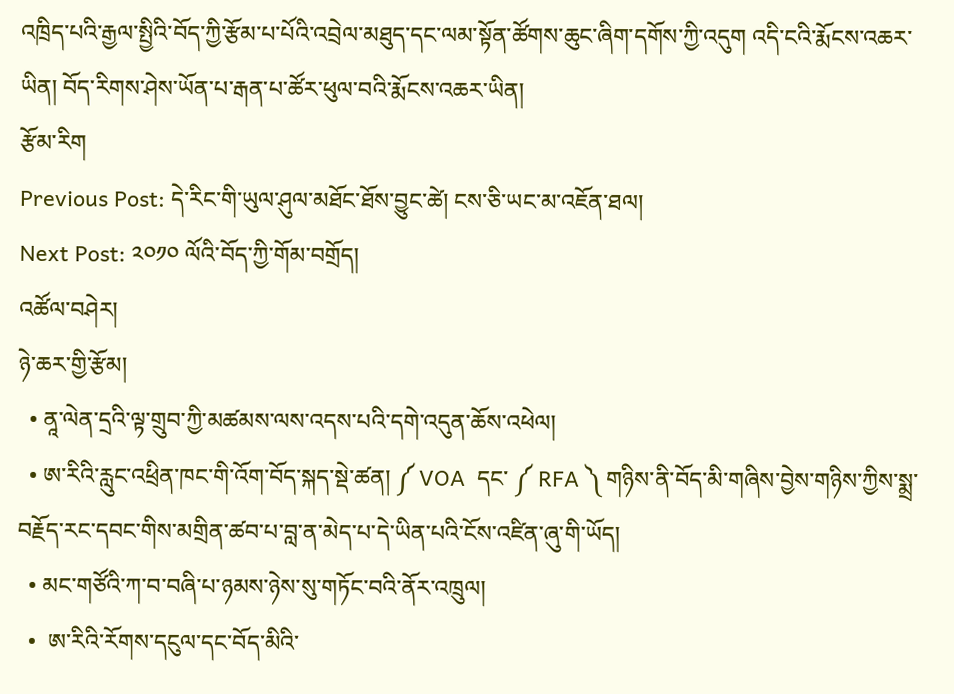འཁྲིད་པའི་རྒྱལ་སྤྱིའི་བོད་ཀྱི་རྩོམ་པ་པོའི་འབྲེལ་མཐུད་དང་ལམ་སྟོན་ཚོགས་ཆུང་ཞིག་དགོས་ཀྱི་འདུག འདི་ངའི་རྨོངས་འཆར་ཡིན། བོད་རིགས་ཤེས་ཡོན་པ་རྒན་པ་ཚོར་ཕུལ་བའི་རྨོངས་འཆར་ཡིན།
རྩོམ་རིག
Previous Post: དེ་རིང་གི་ཡུལ་ཤུལ་མཐོང་ཐོས་བྱུང་ཚེ། ངས་ཅི་ཡང་མ་འཇོན་ཐལ།
Next Post: ༢༠༡༠ ལོའི་བོད་ཀྱི་གོམ་བགྲོད།
འཚོལ་བཤེར།
ཉེ་ཆར་གྱི་རྩོམ།
  • ནཱ་ལེན་དྲའི་ལྟ་གྲུབ་ཀྱི་མཚམས་ལས་འདས་པའི་དགེ་འདུན་ཆོས་འཕེལ།
  • ཨ་རིའི་རླུང་འཕྲིན་ཁང་གི་འོག་བོད་སྐད་སྡེ་ཚན། ༼ VOA  དང་ ༼ RFA ༽ གཉིས་ནི་བོད་མི་གཞིས་བྱེས་གཉིས་ཀྱིས་སྨྲ་བརྗོད་རང་དབང་གིས་མགྲིན་ཚབ་པ་བླ་ན་མེད་པ་དེ་ཡིན་པའི་ངོས་འཛིན་ཞུ་གི་ཡོད།
  • མང་གཙོའི་ཀ་བ་བཞི་པ་ཉམས་ཉེས་སུ་གཏོང་བའི་ནོར་འཁྲུལ།
  •  ཨ་རིའི་རོགས་དངུལ་དང་བོད་མིའི་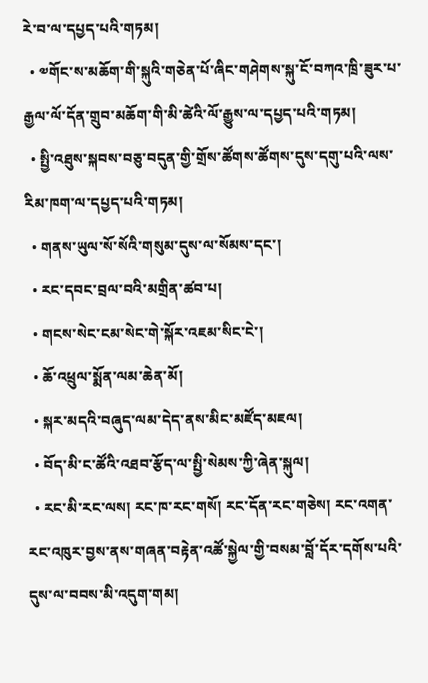རེ་བ་ལ་དཔྱད་པའི་གཏམ།
  • ༧གོང་ས་མཆོག་གི་སྐུའི་གཅེན་པོ་ཞིང་གཤེགས་སྐུ་ངོ་བཀའ་ཁྲི་ཟུར་པ་རྒྱལ་ལོ་དོན་གྲུབ་མཆོག་གི་མི་ཚེའི་ལོ་རྒྱུས་ལ་དཔྱད་པའི་གཏམ།
  • སྤྱི་འཐུས་སྐབས་བཅུ་བདུན་གྱི་གྲོས་ཚོགས་ཚོགས་དུས་དགུ་པའི་ལས་རིམ་ཁག་ལ་དཔྱད་པའི་གཏམ།
  • གནས་ཡུལ་སོ་སོའི་གསུམ་དུས་ལ་སོམས་དང་།
  • རང་དབང་བྲལ་བའི་མགྲིན་ཚབ་པ།
  • གངས་སེང་ངམ་སེང་གེ་སྐོར་འཇམ་སིང་ངེ་།
  • ཆོ་འཕྲུལ་སྨོན་ལམ་ཆེན་མོ།
  • སྐར་མདའི་བཞུད་ལམ་དེད་ནས་མིང་མཛོད་མཇལ།
  • བོད་མི་ང་ཚོའི་འཐབ་རྩོད་ལ་སྤྱི་སེམས་ཀྱི་ཞེན་སྐུལ།
  • རང་མི་རང་ལས། རང་ཁ་རང་གསོ། རང་དོན་རང་གཅེས། རང་འགན་རང་འཁུར་བྱས་ནས་གཞན་བརྟེན་འཚོ་སྐྱེལ་གྱི་བསམ་བློ་དོར་དགོས་པའི་དུས་ལ་བབས་མི་འདུག་གམ།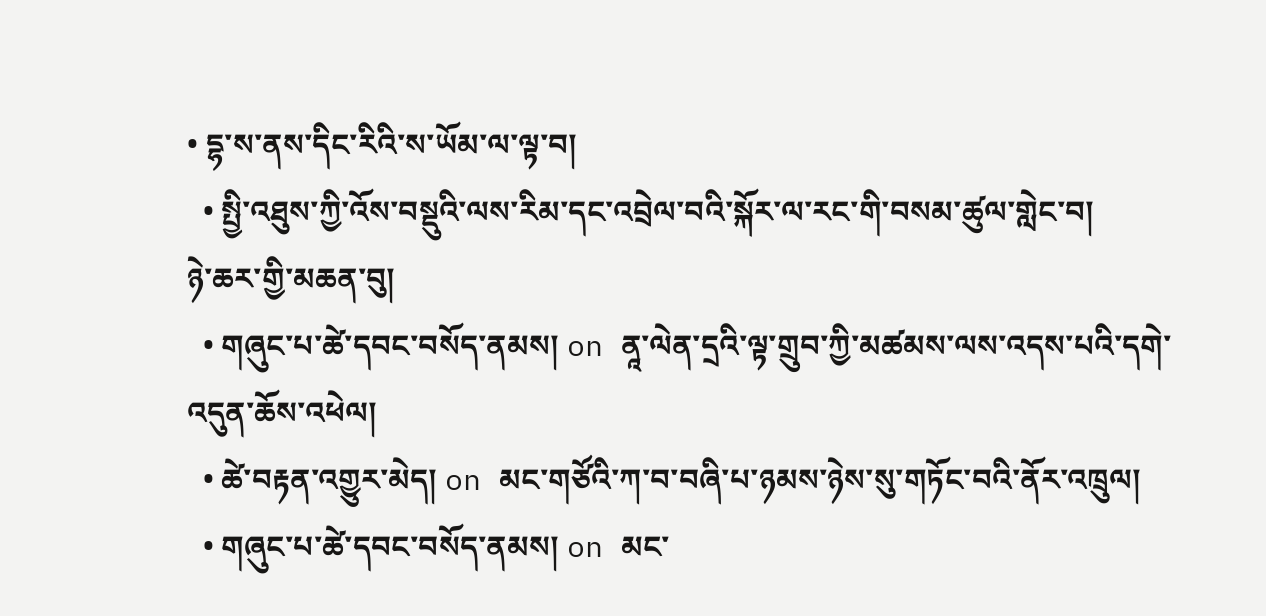• དྷ་ས་ནས་དིང་རིའི་ས་ཡོམ་ལ་ལྟ་བ།
  • སྤྱི་འཐུས་ཀྱི་འོས་བསྡུའི་ལས་རིམ་དང་འབྲེལ་བའི་སྐོར་ལ་རང་གི་བསམ་ཚུལ་གླེང་བ།
ཉེ་ཆར་གྱི་མཆན་བུ།
  • གཞུང་པ་ཚེ་དབང་བསོད་ནམས། on ནཱ་ལེན་དྲའི་ལྟ་གྲུབ་ཀྱི་མཚམས་ལས་འདས་པའི་དགེ་འདུན་ཆོས་འཕེལ།
  • ཚེ་བརྟན་འགྱུར་མེད། on མང་གཙོའི་ཀ་བ་བཞི་པ་ཉམས་ཉེས་སུ་གཏོང་བའི་ནོར་འཁྲུལ།
  • གཞུང་པ་ཚེ་དབང་བསོད་ནམས། on མང་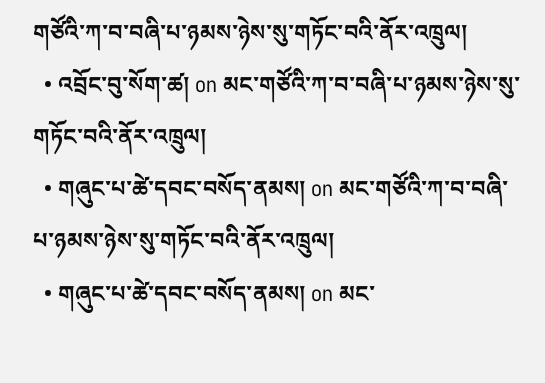གཙོའི་ཀ་བ་བཞི་པ་ཉམས་ཉེས་སུ་གཏོང་བའི་ནོར་འཁྲུལ།
  • འབྲོང་བུ་སོག་ཚ། on མང་གཙོའི་ཀ་བ་བཞི་པ་ཉམས་ཉེས་སུ་གཏོང་བའི་ནོར་འཁྲུལ།
  • གཞུང་པ་ཚེ་དབང་བསོད་ནམས། on མང་གཙོའི་ཀ་བ་བཞི་པ་ཉམས་ཉེས་སུ་གཏོང་བའི་ནོར་འཁྲུལ།
  • གཞུང་པ་ཚེ་དབང་བསོད་ནམས། on མང་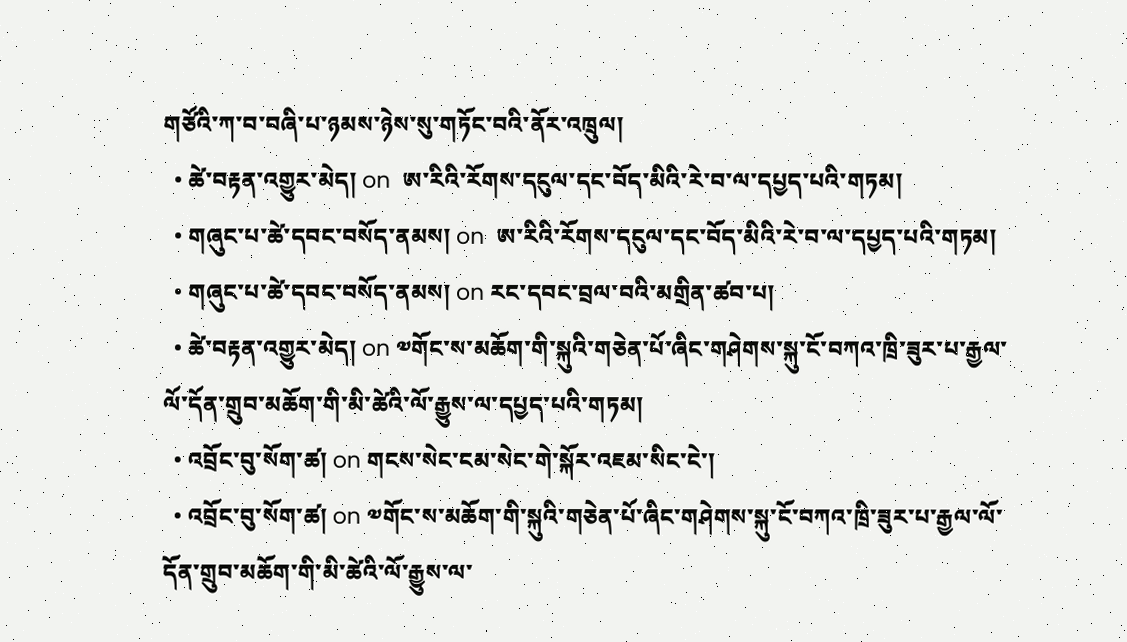གཙོའི་ཀ་བ་བཞི་པ་ཉམས་ཉེས་སུ་གཏོང་བའི་ནོར་འཁྲུལ།
  • ཚེ་བརྟན་འགྱུར་མེད། on  ཨ་རིའི་རོགས་དངུལ་དང་བོད་མིའི་རེ་བ་ལ་དཔྱད་པའི་གཏམ།
  • གཞུང་པ་ཚེ་དབང་བསོད་ནམས། on  ཨ་རིའི་རོགས་དངུལ་དང་བོད་མིའི་རེ་བ་ལ་དཔྱད་པའི་གཏམ།
  • གཞུང་པ་ཚེ་དབང་བསོད་ནམས། on རང་དབང་བྲལ་བའི་མགྲིན་ཚབ་པ།
  • ཚེ་བརྟན་འགྱུར་མེད། on ༧གོང་ས་མཆོག་གི་སྐུའི་གཅེན་པོ་ཞིང་གཤེགས་སྐུ་ངོ་བཀའ་ཁྲི་ཟུར་པ་རྒྱལ་ལོ་དོན་གྲུབ་མཆོག་གི་མི་ཚེའི་ལོ་རྒྱུས་ལ་དཔྱད་པའི་གཏམ།
  • འབྲོང་བུ་སོག་ཚ། on གངས་སེང་ངམ་སེང་གེ་སྐོར་འཇམ་སིང་ངེ་།
  • འབྲོང་བུ་སོག་ཚ། on ༧གོང་ས་མཆོག་གི་སྐུའི་གཅེན་པོ་ཞིང་གཤེགས་སྐུ་ངོ་བཀའ་ཁྲི་ཟུར་པ་རྒྱལ་ལོ་དོན་གྲུབ་མཆོག་གི་མི་ཚེའི་ལོ་རྒྱུས་ལ་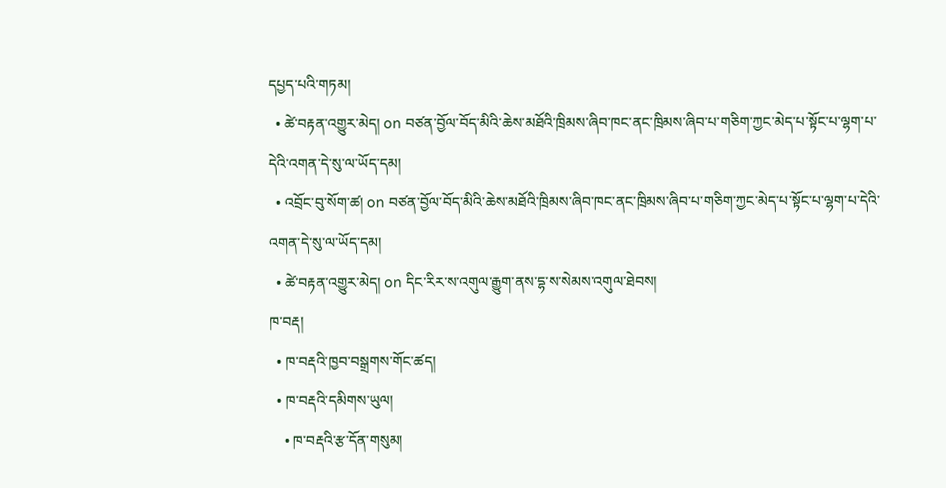དཔྱད་པའི་གཏམ།
  • ཚེ་བརྟན་འགྱུར་མེད། on བཙན་བྱོལ་བོད་མིའི་ཆེས་མཐོའི་ཁྲིམས་ཞིབ་ཁང་ནང་ཁྲིམས་ཞིབ་པ་གཅིག་ཀྱང་མེད་པ་སྟོང་པ་ལྷག་པ་དེའི་འགན་དེ་སུ་ལ་ཡོད་དམ།
  • འབྲོང་བུ་སོག་ཚ། on བཙན་བྱོལ་བོད་མིའི་ཆེས་མཐོའི་ཁྲིམས་ཞིབ་ཁང་ནང་ཁྲིམས་ཞིབ་པ་གཅིག་ཀྱང་མེད་པ་སྟོང་པ་ལྷག་པ་དེའི་འགན་དེ་སུ་ལ་ཡོད་དམ།
  • ཚེ་བརྟན་འགྱུར་མེད། on དིང་རིར་ས་འགུལ་རྒྱུག་ནས་དྷ་ས་སེམས་འགུལ་ཐེབས།
ཁ་བརྡ།
  • ཁ་བརྡའི་ཁྱབ་བསྒྲགས་གོང་ཚད།
  • ཁ་བརྡའི་དམིགས་ཡུལ།
    • ཁ་བརྡའི་རྩ་དོན་གསུམ།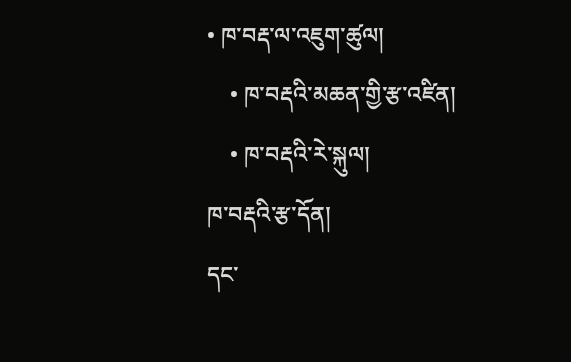• ཁ་བརྡ་ལ་འཇུག་ཚུལ།
    • ཁ་བརྡའི་མཆན་གྱི་རྩ་འཛིན།
    • ཁ་བརྡའི་རེ་སྐུལ།
ཁ་བརྡའི་རྩ་དོན།
དང་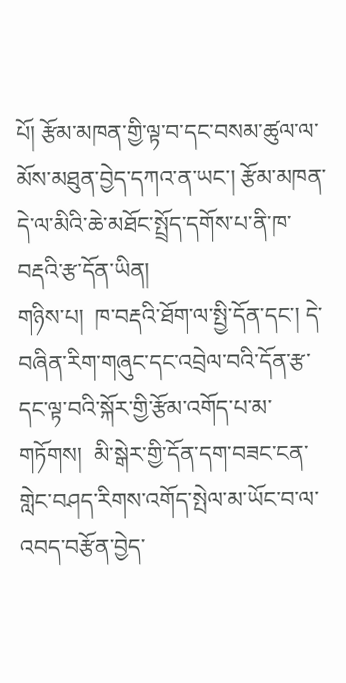པོ། རྩོམ་མཁན་གྱི་ལྟ་བ་དང་བསམ་ཚུལ་ལ་མོས་མཐུན་བྱེད་དཀའ་ན་ཡང་། རྩོམ་མཁན་དེ་ལ་མིའི་ཆེ་མཐོང་སྤྲོད་དགོས་པ་ནི་ཁ་བརྡའི་རྩ་དོན་ཡིན།
གཉིས་པ།  ཁ་བརྡའི་ཐོག་ལ་སྤྱི་དོན་དང་། དེ་བཞིན་རིག་གཞུང་དང་འབྲེལ་བའི་དོན་རྩ་དང་ལྟ་བའི་སྐོར་གྱི་རྩོམ་འགོད་པ་མ་གཏོགས།  མི་སྒེར་གྱི་དོན་དག་བཟང་ངན་གླེང་བཤད་རིགས་འགོད་སྤེལ་མ་ཡོང་བ་ལ་འབད་བརྩོན་བྱེད་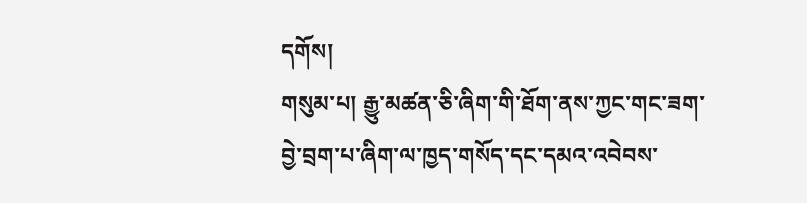དགོས།
གསུམ་པ། རྒྱུ་མཚན་ཅི་ཞིག་གི་ཐོག་ནས་ཀྱང་གང་ཟག་བྱེ་བྲག་པ་ཞིག་ལ་ཁྱད་གསོད་དང་དམའ་འབེབས་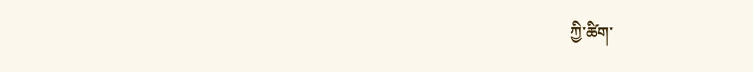ཀྱི་ཚིག་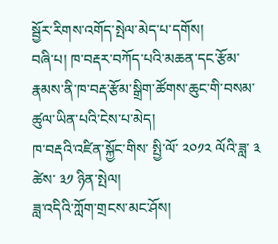སྦྱོར་རིགས་འགོད་སྤེལ་མེད་པ་དགོས།
བཞི་པ། ཁ་བརྡར་བཀོད་པའི་མཆན་དང་རྩོམ་རྣམས་ནི་ཁ་བརྡ་རྩོམ་སྒྲིག་ཚོགས་ཆུང་གི་བསམ་ཚུལ་ཡིན་པའི་ངེས་པ་མེད།
ཁ་བརྡའི་འཛིན་སྐྱོང་གིས་ སྤྱི་ལོ་ ༢༠༡༢ ལོའི་ཟླ་ ༣ ཚེས་ ༣༡ ཉིན་སྤེལ།
ཟླ་འདིའི་ཀློག་གྲངས་མང་ཤོས།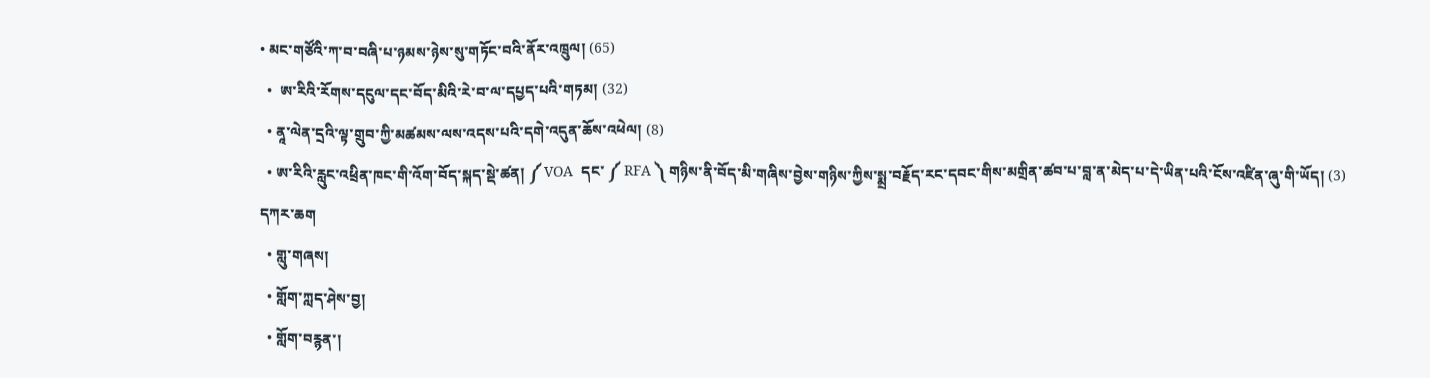• མང་གཙོའི་ཀ་བ་བཞི་པ་ཉམས་ཉེས་སུ་གཏོང་བའི་ནོར་འཁྲུལ། (65)
  •  ཨ་རིའི་རོགས་དངུལ་དང་བོད་མིའི་རེ་བ་ལ་དཔྱད་པའི་གཏམ། (32)
  • ནཱ་ལེན་དྲའི་ལྟ་གྲུབ་ཀྱི་མཚམས་ལས་འདས་པའི་དགེ་འདུན་ཆོས་འཕེལ། (8)
  • ཨ་རིའི་རླུང་འཕྲིན་ཁང་གི་འོག་བོད་སྐད་སྡེ་ཚན། ༼ VOA  དང་ ༼ RFA ༽ གཉིས་ནི་བོད་མི་གཞིས་བྱེས་གཉིས་ཀྱིས་སྨྲ་བརྗོད་རང་དབང་གིས་མགྲིན་ཚབ་པ་བླ་ན་མེད་པ་དེ་ཡིན་པའི་ངོས་འཛིན་ཞུ་གི་ཡོད། (3)
དཀར་ཆག
  • གླུ་གཞས།
  • གློག་ཀླད་ཤེས་བྱ།
  • གློག་བརྙན་།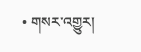• གསར་འགྱུར།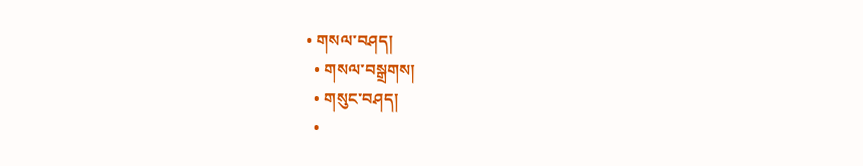• གསལ་བཤད།
  • གསལ་བསྒྲགས།
  • གསུང་བཤད།
  •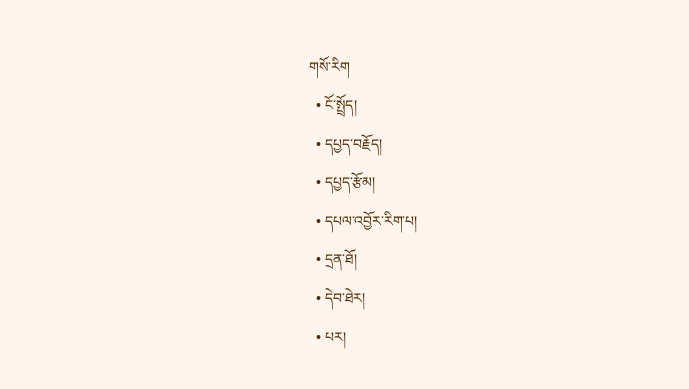གསོ་རིག
  • ངོ་སྤྲོད།
  • དཔྱད་བརྗོད།
  • དཔྱད་རྩོམ།
  • དཔལ་འབྱོར་རིག་པ།
  • དྲན་ཐོ།
  • དེབ་ཐེར།
  • པར།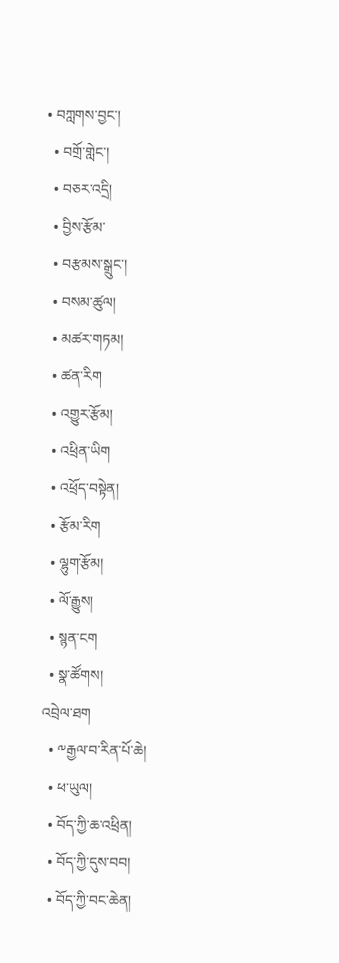• བཀླགས་བྱང་།
  • བགྲོ་གླེང་།
  • བཅར་འདྲི།
  • བྱིས་རྩོམ་
  • བརྩམས་སྒྲུང་།
  • བསམ་ཚུལ།
  • མཚར་གཏམ།
  • ཚན་རིག
  • འགྱུར་རྩོམ།
  • འཕྲིན་ཡིག
  • འཕྲོད་བསྟེན།
  • རྩོམ་རིག
  • ལྷུག་རྩོམ།
  • ལོ་རྒྱུས།
  • སྙན་ངག
  • སྣ་ཚོགས།
འབྲེལ་ཐག
  • ༸རྒྱལ་བ་རིན་པོ་ཆེ།
  • ཕ་ཡུལ།
  • བོད་ཀྱི་ཆ་འཕྲིན།
  • བོད་ཀྱི་དུས་བབ།
  • བོད་ཀྱི་བང་ཆེན།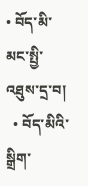• བོད་མི་མང་སྤྱི་འཐུས་དྲ་བ།
  • བོད་མིའི་སྒྲིག་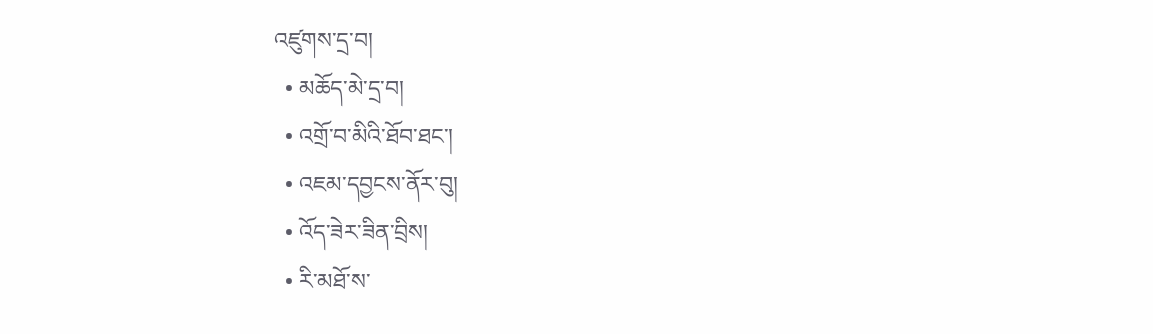འཛུགས་དྲ་བ།
  • མཆོད་མེ་དྲ་བ།
  • འགྲོ་བ་མིའི་ཐོབ་ཐང་།
  • འཇམ་དབྱངས་ནོར་བུ།
  • འོད་ཟེར་ཟིན་བྲིས།
  • རི་མཐོ་ས་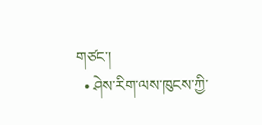གཙང་།
  • ཤེས་རིག་ལས་ཁུངས་ཀྱི་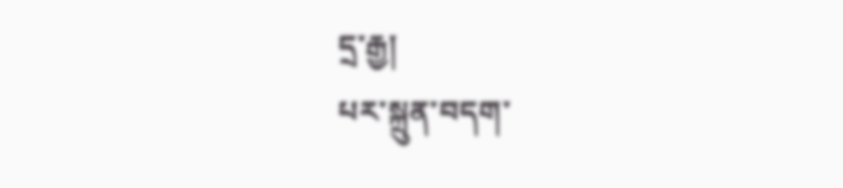དྲ་རྒྱ།
པར་སྐྲུན་བདག་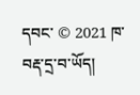དབང་ © 2021 ཁ་བརྡ་དྲ་བ་ཡོད།